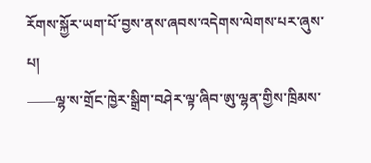རོགས་སྐྱོར་ཡག་པོ་བྱས་ནས་ཞབས་འདེགས་ལེགས་པར་ཞུས་པ།
——ལྷ་ས་གྲོང་ཁྱེར་སྒྲིག་བཤེར་ལྟ་ཞིབ་ཨུ་ལྷན་གྱིས་ཁྲིམས་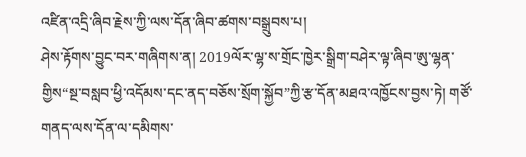འཛིན་འདྲི་ཞིབ་རྗེས་ཀྱི་ལས་དོན་ཞིབ་ཚགས་བསྒྲུབས་པ།
ཤེས་རྟོགས་བྱུང་བར་གཞིགས་ན། 2019ལོར་ལྷ་ས་གྲོང་ཁྱེར་སྒྲིག་བཤེར་ལྟ་ཞིབ་ཨུ་ལྷན་གྱིས“སྔ་བསླབ་ཕྱི་འདོམས་དང་ནད་བཅོས་སྲོག་སྐྱོབ”ཀྱི་རྩ་དོན་མཐའ་འཁྱོངས་བྱས་ཏེ། གཙོ་གནད་ལས་དོན་ལ་དམིགས་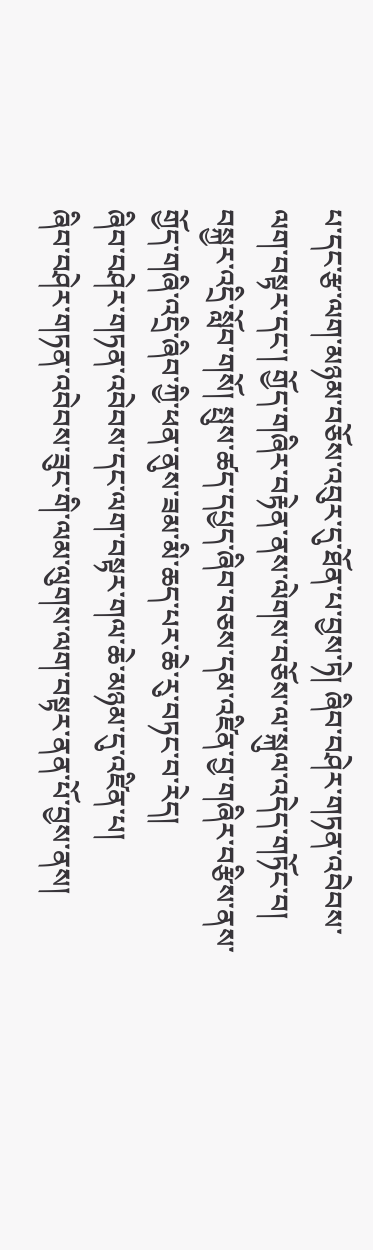པ་དང་རྩ་ལག་མཉམ་བཅོས་འབུར་དུ་ཐོན་པ་བྱས་ཏེ། ཞིབ་བཤེར་གཏན་འབེབས་ལག་བསྟར་དང་། གྱོད་གཞིར་བརྟེན་ནས་ལེགས་བཅོས་ལ་སྐུལ་འདེད་གཏོང་བ། བསྐྱར་འདྲི་སློབ་གསོ། སྤུས་ཚད་དཔྱད་ཞིབ་བཅས་དམ་འཛིན་བྱ་གཞིར་བརྩིས་ནས་གྱོད་གཞི་འདྲི་ཞིབ་ཀྱི་ཕན་ནུས་ཟམ་མི་ཆད་པར་ཆེ་རུ་བཏང་བ་རེད།
ཞིབ་བཤེར་གཏན་འབེབས་དང་ལག་བསྟར་གལ་ཆེ་མཉམ་དུ་འཛིན་པ།
ཞིབ་བཤེར་གཏན་འབེབས་ཟུང་གི་ལམ་ལུགས་ལག་བསྟར་ནན་པོ་བྱས་ནས།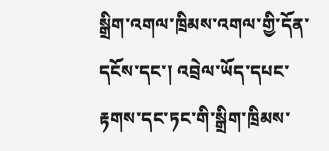སྒྲིག་འགལ་ཁྲིམས་འགལ་གྱི་དོན་དངོས་དང་། འབྲེལ་ཡོད་དཔང་རྟགས་དང་ཏང་གི་སྒྲིག་ཁྲིམས་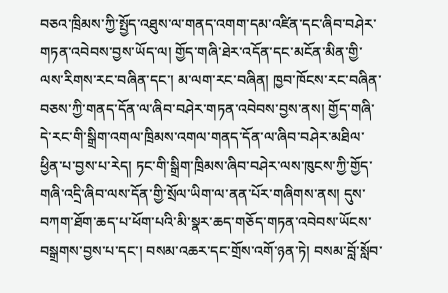བཅའ་ཁྲིམས་ཀྱི་སྤྱོད་འཐུས་ལ་གནད་འགག་དམ་འཛིན་དང་ཞིབ་བཤེར་གཏན་འབེབས་བྱས་ཡོད་ལ། གྱོད་གཞི་ཐེར་འདོན་དང་མངོན་མིན་གྱི་ལས་རིགས་རང་བཞིན་དང་། མ་ལག་རང་བཞིན། ཁྱབ་ཁོངས་རང་བཞིན་བཅས་ཀྱི་གནད་དོན་ལ་ཞིབ་བཤེར་གཏན་འབེབས་བྱས་ནས། གྱོད་གཞི་དེ་རང་གི་སྒྲིག་འགལ་ཁྲིམས་འགལ་གནད་དོན་ལ་ཞིབ་བཤེར་མཐིལ་ཕྱིན་པ་བྱས་པ་རེད། ཏང་གི་སྒྲིག་ཁྲིམས་ཞིབ་བཤེར་ལས་ཁུངས་ཀྱི་གྱོད་གཞི་འདྲི་ཞིབ་ལས་དོན་གྱི་སྲོལ་ཡིག་ལ་ནན་པོར་གཞིགས་ནས། དུས་བཀག་ཐོག་ཆད་པ་ཕོག་པའི་མི་སྣར་ཆད་གཅོད་གཏན་འབེབས་ཡོངས་བསྒྲགས་བྱས་པ་དང་། བསམ་འཆར་དང་གྲོས་འགོ་ཉན་ཏེ། བསམ་བློ་སློབ་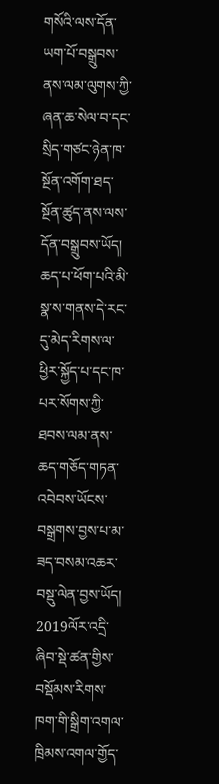གསོའི་ལས་དོན་ཡག་པོ་བསྒྲུབས་ནས་ལམ་ལུགས་ཀྱི་ཞན་ཆ་སེལ་བ་དང་སྲིད་གཙང་ཉེན་ཁ་སྔོན་འགོག་ཐད་སྔོན་ཚུད་ནས་ལས་དོན་བསྒྲུབས་ཡོད། ཆད་པ་ཕོག་པའི་མི་སྣ་ས་གནས་དེ་རང་དུ་མེད་རིགས་ལ་ཕྱིར་སྐྱོད་པ་དང་ཁ་པར་སོགས་ཀྱི་ཐབས་ལམ་ནས་ཆད་གཅོད་གཏན་འབེབས་ཡོངས་བསྒྲགས་བྱས་པ་མ་ཟད་བསམ་འཆར་བསྡུ་ལེན་བྱས་ཡོད།
2019ལོར་འདྲི་ཞིབ་སྡེ་ཚན་གྱིས་བསྡོམས་རིགས་ཁག་གི་སྒྲིག་འགལ་ཁྲིམས་འགལ་གྱོད་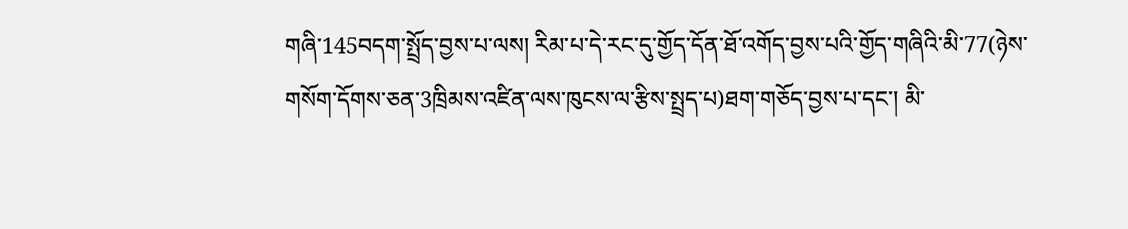གཞི་145བདག་སྤྲོད་བྱས་པ་ལས། རིམ་པ་དེ་རང་དུ་གྱོད་དོན་ཐོ་འགོད་བྱས་པའི་གྱོད་གཞིའི་མི་77(ཉེས་གསོག་དོགས་ཅན་3ཁྲིམས་འཛིན་ལས་ཁུངས་ལ་རྩིས་སྤྲད་པ)ཐག་གཅོད་བྱས་པ་དང་། མི་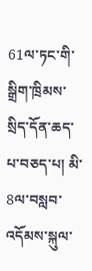61ལ་ཏང་གི་སྒྲིག་ཁྲིམས་སྲིད་དོན་ཆད་པ་བཅད་པ། མི་8ལ་བསླབ་འདོམས་སྐུལ་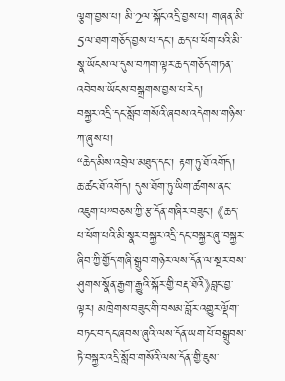ལྕག་བྱས་པ། མི་2ལ་སྐོང་འདྲི་བྱས་པ། གཞན་མི་5ལ་ཐག་གཅོད་བྱས་པ་དང་། ཆད་པ་ཕོག་པའི་མི་སྣ་ཡོངས་ལ་དུས་བཀག་ལྟར་ཆད་གཅོད་གཏན་འབེབས་ཡོངས་བསྒྲགས་བྱས་པ་རེད།
བསྐྱར་འདྲི་དང་སློབ་གསོའི་ཞབས་འདེགས་གཉིས་ཀ་ཞུས་པ།
“ཆེད་མིས་འབྲེལ་མཐུད་དང་། རྟག་ཏུ་ཐོ་འགོད། ཆ་ཚང་ཐོ་འགོད། དུས་ཐོག་ཏུ་ཡིག་ཚགས་ནང་འཇུག་པ”བཅས་ཀྱི་རྩ་དོན་གཞིར་བཟུང་། 《ཆད་པ་ཕོག་པའི་མི་སྣར་བསྐྱར་འདྲི་དང་བསྐྱར་ཞུ་བསྐྱར་ཞིབ་ཀྱི་གྱོད་གཞི་སྒྲུབ་གཉེར་ལས་དོན་ལ་སྔར་བས་ཤུགས་སྣོན་རྒྱག་རྒྱུའི་སྐོར་གྱི་བརྡ་ཐོའི》བླང་བྱ་ལྟར། མཁྲེགས་བཟུང་གི་བསམ་བློར་འགྱུར་ལྡོག་བཏང་བ་དང་ཞབས་ཞུའི་ལས་དོན་ཡག་པོ་བསྒྲུབས་ཏེ་བསྐྱར་འདྲི་སློབ་གསོའི་ལས་དོན་གྱི་ཇུས་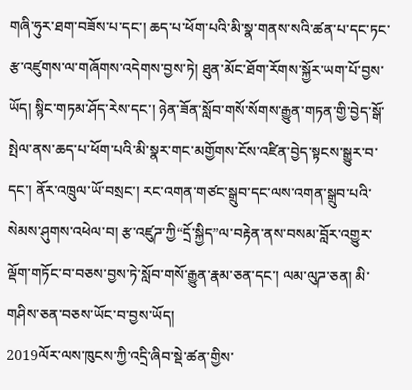གཞི་ཧུར་ཐག་བཟོས་པ་དང་། ཆད་པ་ཕོག་པའི་མི་སྣ་གནས་སའི་ཚན་པ་དང་ཏང་རྩ་འཛུགས་ལ་གཞོགས་འདེགས་བྱས་ཏེ། ཐུན་མོང་ཐོག་རོགས་སྐྱོར་ཡག་པོ་བྱས་ཡོད། སྙིང་གཏམ་ཤོད་རེས་དང་། ཉེན་ཟོན་སློབ་གསོ་སོགས་རྒྱུན་གཏན་གྱི་བྱེད་སྒོ་སྤེལ་ནས་ཆད་པ་ཕོག་པའི་མི་སྣར་གང་མགྱོགས་ངོས་འཛིན་བྱེད་སྟངས་སྒྱུར་བ་དང་། ནོར་འཁྲུལ་ཡོ་བསྲང་། རང་འགན་གཙང་སྒྲུབ་དང་ལས་འགན་སྒྲུབ་པའི་སེམས་ཤུགས་འཕེལ་བ། རྩ་འཛུཌ་ཀྱི“དྲོ་སྐྱིད”ལ་བརྟེན་ནས་བསམ་བློར་འགྱུར་ལྡོག་གཏོང་བ་བཅས་བྱས་ཏེ་སློབ་གསོ་རྒྱུན་རྣམ་ཅན་དང་། ལམ་ལུཌ་ཅན། མི་གཤིས་ཅན་བཅས་ཡོང་བ་བྱས་ཡོད།
2019ལོར་ལས་ཁུངས་ཀྱི་འདྲི་ཞིབ་སྡེ་ཚན་གྱིས་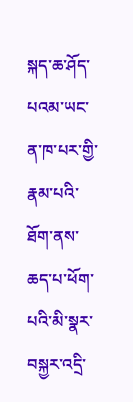སྐད་ཆ་ཤོད་པའམ་ཡང་ན་ཁ་པར་གྱི་རྣམ་པའི་ཐོག་ནས་ཆད་པ་ཕོག་པའི་མི་སྣར་བསྐྱར་འདྲི་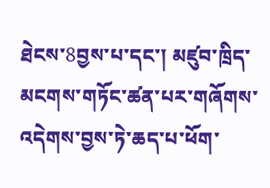ཐེངས་8བྱས་པ་དང་། མཛུབ་ཁྲིད་མངགས་གཏོང་ཚན་པར་གཞོགས་འདེགས་བྱས་ཏེ་ཆད་པ་ཕོག་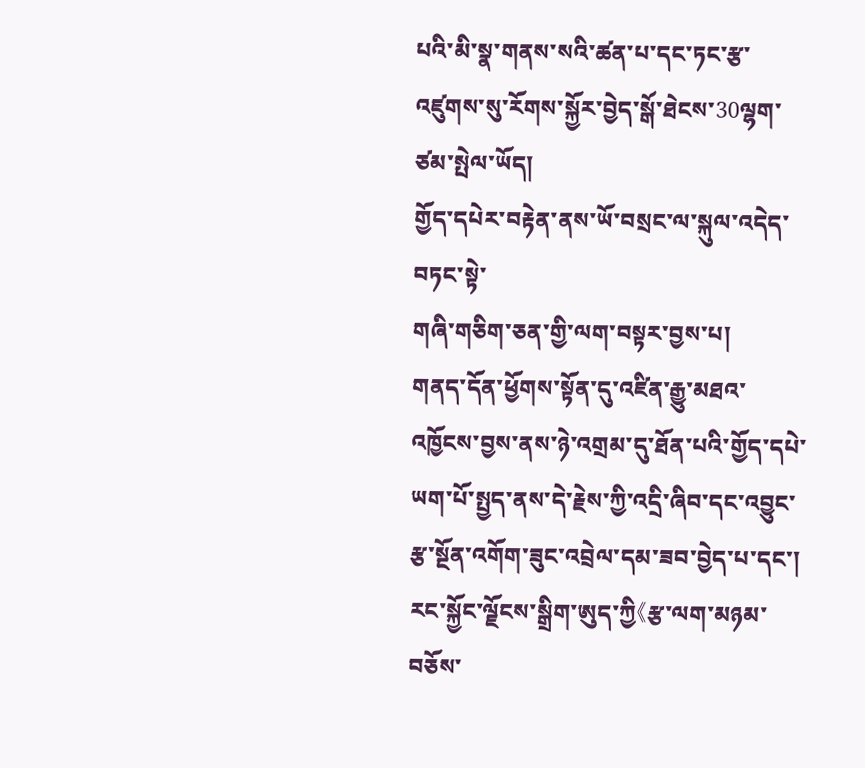པའི་མི་སྣ་གནས་སའི་ཚན་པ་དང་ཏང་རྩ་འཛུགས་སུ་རོགས་སྐྱོར་བྱེད་སྒོ་ཐེངས་30ལྷག་ཙམ་སྤེལ་ཡོད།
གྱོད་དཔེར་བརྟེན་ནས་ཡོ་བསྲང་ལ་སྐུལ་འདེད་བཏང་སྟེ་
གཞི་གཅིག་ཅན་གྱི་ལག་བསྟར་བྱས་པ།
གནད་དོན་ཕྱོགས་སྟོན་དུ་འཛིན་རྒྱུ་མཐའ་འཁྱོངས་བྱས་ནས་ཉེ་འགྲམ་དུ་ཐོན་པའི་གྱོད་དཔེ་ཡག་པོ་སྤྱད་ནས་དེ་རྗེས་ཀྱི་འདྲི་ཞིབ་དང་འབྱུང་རྩ་སྔོན་འགོག་ཟུང་འབྲེལ་དམ་ཟབ་བྱེད་པ་དང་། རང་སྐྱོང་ལྗོངས་སྒྲིག་ཨུད་ཀྱི《རྩ་ལག་མཉམ་བཅོས་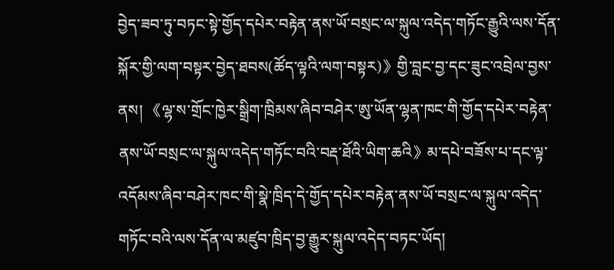བྱེད་ཟབ་ཏུ་བཏང་སྟེ་གྱོད་དཔེར་བརྟེན་ནས་ཡོ་བསྲང་ལ་སྐུལ་འདེད་གཏོང་རྒྱུའི་ལས་དོན་སྐོར་གྱི་ལག་བསྟར་བྱེད་ཐབས(ཚོད་ལྟའི་ལག་བསྟར)》གྱི་བླང་བྱ་དང་ཟུང་འབྲེལ་བྱས་ནས། 《ལྷ་ས་གྲོང་ཁྱེར་སྒྲིག་ཁྲིམས་ཞིབ་བཤེར་ཨུ་ཡོན་ལྷན་ཁང་གི་གྱོད་དཔེར་བརྟེན་ནས་ཡོ་བསྲང་ལ་སྐུལ་འདེད་གཏོང་བའི་བརྡ་ཐོའི་ཡིག་ཆའི》མ་དཔེ་བཟོས་པ་དང་ལྟ་འདོམས་ཞིབ་བཤེར་ཁང་གི་སྣེ་ཁྲིད་དེ་གྱོད་དཔེར་བརྟེན་ནས་ཡོ་བསྲང་ལ་སྐུལ་འདེད་གཏོང་བའི་ལས་དོན་ལ་མཛུབ་ཁྲིད་བྱ་རྒྱུར་སྐུལ་འདེད་བཏང་ཡོད།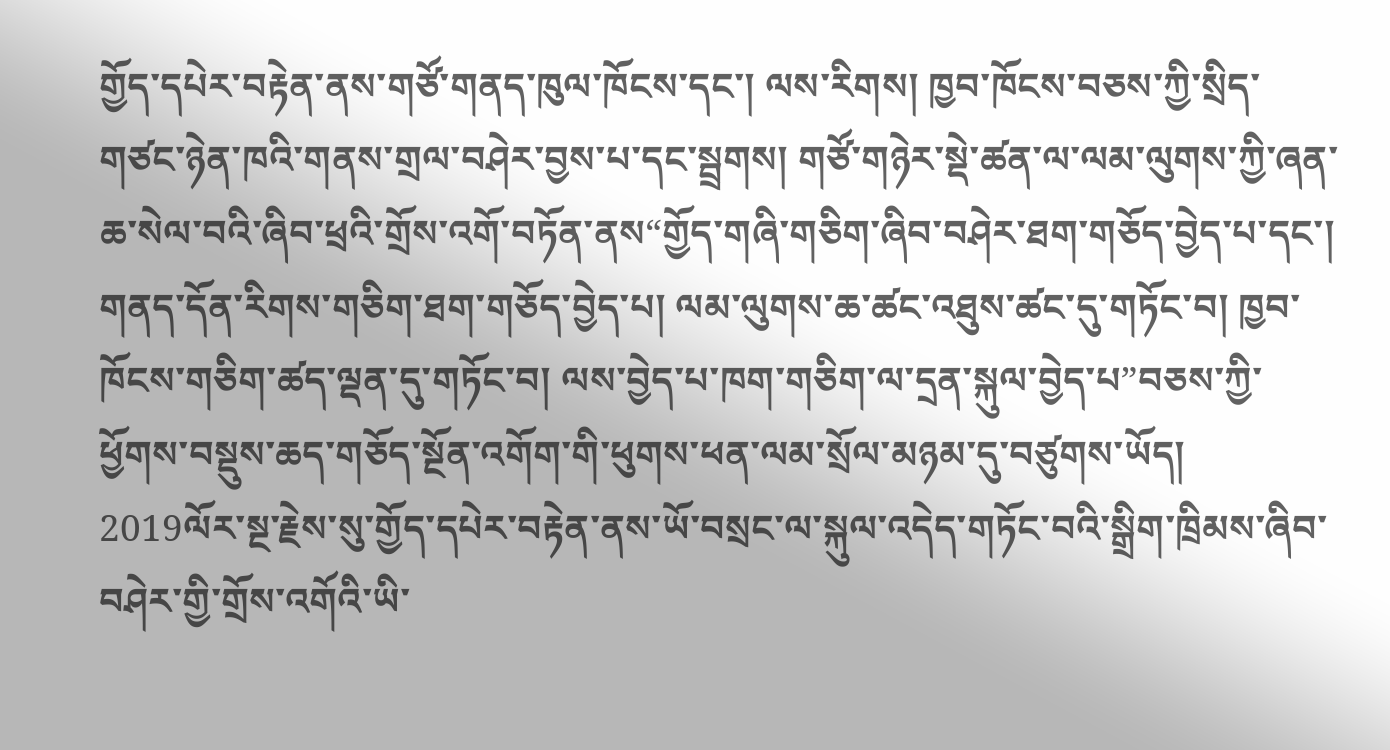གྱོད་དཔེར་བརྟེན་ནས་གཙོ་གནད་ཁུལ་ཁོངས་དང་། ལས་རིགས། ཁྱབ་ཁོངས་བཅས་ཀྱི་སྲིད་གཙང་ཉེན་ཁའི་གནས་གྲལ་བཤེར་བྱས་པ་དང་སྦྲགས། གཙོ་གཉེར་སྡེ་ཚན་ལ་ལམ་ལུགས་ཀྱི་ཞན་ཆ་སེལ་བའི་ཞིབ་ཕྲའི་གྲོས་འགོ་བཏོན་ནས“གྱོད་གཞི་གཅིག་ཞིབ་བཤེར་ཐག་གཅོད་བྱེད་པ་དང་། གནད་དོན་རིགས་གཅིག་ཐག་གཅོད་བྱེད་པ། ལམ་ལུགས་ཆ་ཚང་འཐུས་ཚང་དུ་གཏོང་བ། ཁྱབ་ཁོངས་གཅིག་ཚད་ལྡན་དུ་གཏོང་བ། ལས་བྱེད་པ་ཁག་གཅིག་ལ་དྲན་སྐུལ་བྱེད་པ”བཅས་ཀྱི་ཕྱོགས་བསྡུས་ཆད་གཅོད་སྔོན་འགོག་གི་ཕུགས་ཕན་ལམ་སྲོལ་མཉམ་དུ་བཙུགས་ཡོད།
2019ལོར་སྔ་རྗེས་སུ་གྱོད་དཔེར་བརྟེན་ནས་ཡོ་བསྲང་ལ་སྐུལ་འདེད་གཏོང་བའི་སྒྲིག་ཁྲིམས་ཞིབ་བཤེར་གྱི་གྲོས་འགོའི་ཡི་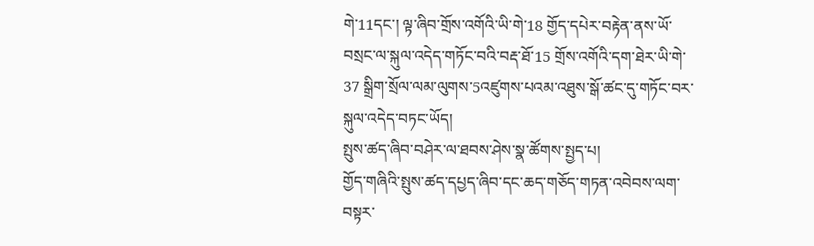གེ་11དང་། ལྟ་ཞིབ་གྲོས་འགོའི་ཡི་གེ་18 གྱོད་དཔེར་བརྟེན་ནས་ཡོ་བསྲང་ལ་སྐུལ་འདེད་གཏོང་བའི་བརྡ་ཐོ་15 གྲོས་འགོའི་དག་ཐེར་ཡི་གེ་37 སྒྲིག་སྲོལ་ལམ་ལུགས་5འཛུགས་པའམ་འཐུས་སྒོ་ཚང་དུ་གཏོང་བར་སྐུལ་འདེད་བཏང་ཡོད།
སྤུས་ཚད་ཞིབ་བཤེར་ལ་ཐབས་ཤེས་སྣ་ཚོགས་སྤྱད་པ།
གྱོད་གཞིའི་སྤུས་ཚད་དཔྱད་ཞིབ་དང་ཆད་གཅོད་གཏན་འབེབས་ལག་བསྟར་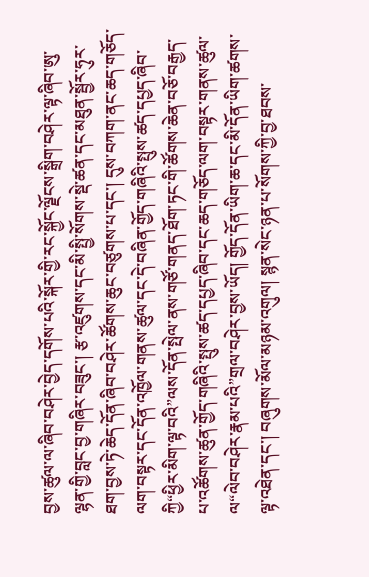བྱས་ཚུལ་ལ་ཞིབ་བཤེར་བྱེད་དགོས་པའི་སྐོར་གྱི་རང་སྐྱོང་ལྗོངས་སྒྲིག་བཤེར་ལྟ་ཞིབ་ཨུ་ལྷན་གྱི་བླང་བྱ་གཞིར་བཟུང་། རྩ་འཛུགས་དང་མི་སྤྱི་སོགས་སྡེ་ཚན་དང་མཐུན་སྦྱོར་ཧུར་ཐག་བྱས་ཏེ་ཆེད་དོན་ཞིབ་བཤེར་ཚོགས་ཆུང་བཙུགས་པ་དང་། དུས་བཀག་ནང་ཆད་གཅོད་ལག་བསྟར་དང་དོན་འཁྱོལ་གནས་ཚུལ་དང་དེ་བཞིན་གྱོད་གཞིའི་སྤུས་ཚད་དཔྱད་ཞིབ་ཀྱི“ཕྱིར་མིག་ལྟ་བའི”ལས་དོན་སྤེལ་ནས་གཙོ་གནད་ཐོག་ཏང་གི་ཚོགས་ཆེན་བཅོ་བརྒྱད་པ་འཚོགས་ཚུན་གྱོད་གཞིའི་སྤུས་ཚད་དཔྱད་ཞིབ་དང་ཆད་གཅོད་ལག་བསྟར་གནས་ཚུལ་ལ“ལེབ་བཤེར་རྣམ་པའི”གྲལ་བཤེར་བྱས་ཡོད། གྱོད་དོན་ཡིག་ཆ་དང་མི་དོན་ཡིག་ཚགས་ལྟ་འཐེན་དང་། བཞུགས་མོལ་མཉམ་འགུལ། སྙན་སེང་ཉན་པ་སོགས་ཀྱི་བྱ་ཐབས་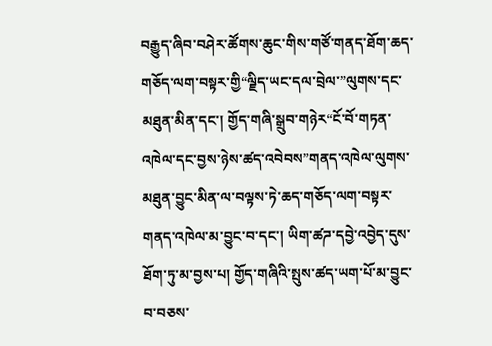བརྒྱུད་ཞིབ་བཤེར་ཚོགས་ཆུང་གིས་གཙོ་གནད་ཐོག་ཆད་གཅོད་ལག་བསྟར་གྱི“ལྗིད་ཡང་དལ་བྲེལ་”ལུགས་དང་མཐུན་མིན་དང་། གྱོད་གཞི་སྒྲུབ་གཉེར“ངོ་བོ་གཏན་འཁེལ་དང་བྱས་ཉེས་ཚད་འབེབས”གནད་འཁེལ་ལུགས་མཐུན་བྱུང་མིན་ལ་བལྟས་ཏེ་ཆད་གཅོད་ལག་བསྟར་གནད་འཁེལ་མ་བྱུང་བ་དང་། ཡིག་ཚཌ་དབྱེ་འབྱེད་དུས་ཐོག་ཏུ་མ་བྱས་པ། གྱོད་གཞིའི་སྤུས་ཚད་ཡག་པོ་མ་བྱུང་བ་བཅས་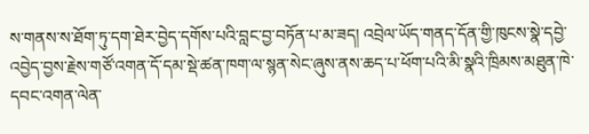ས་གནས་ས་ཐོག་ཏུ་དག་ཐེར་བྱེད་དགོས་པའི་བླང་བྱ་བཏོན་པ་མ་ཟད། འབྲེལ་ཡོད་གནད་དོན་གྱི་ཁུངས་སྣེ་དབྱེ་འབྱེད་བྱས་རྗེས་གཙོ་འགན་དོ་དམ་སྡེ་ཚན་ཁག་ལ་སྙན་སེང་ཞུས་ནས་ཆད་པ་ཕོག་པའི་མི་སྣའི་ཁྲིམས་མཐུན་ཁེ་དབང་འགན་ལེན་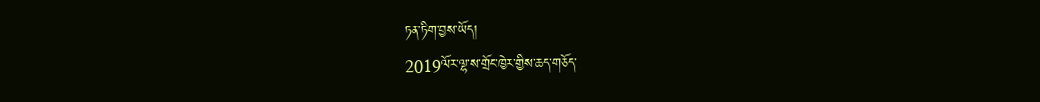ཏན་ཏིག་བྱས་ཡོད།
2019ལོར་ལྷ་ས་གྲོང་ཁྱེར་གྱིས་ཆད་གཅོད་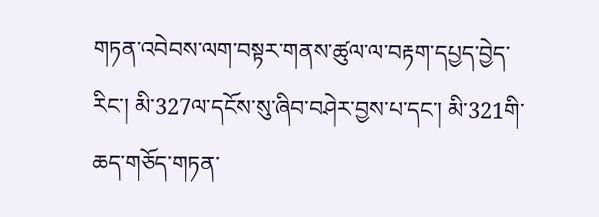གཏན་འབེབས་ལག་བསྟར་གནས་ཚུལ་ལ་བརྟག་དཔྱད་བྱེད་རིང་། མི་327ལ་དངོས་སུ་ཞིབ་བཤེར་བྱས་པ་དང་། མི་321གི་ཆད་གཅོད་གཏན་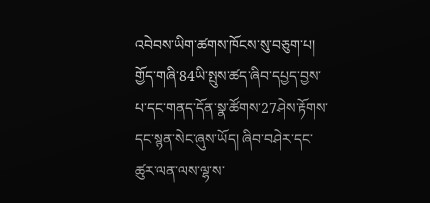འབེབས་ཡིག་ཚགས་ཁོངས་སུ་བཅུག་པ། གྱོད་གཞི་84ཡི་སྤུས་ཚད་ཞིབ་དཔྱད་བྱས་པ་དང་གནད་དོན་སྣ་ཚོགས་27ཤེས་རྟོགས་དང་སྙན་སེང་ཞུས་ཡོད། ཞིབ་བཤེར་དང་ཚུར་ལན་ལས་ལྷ་ས་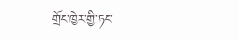གྲོང་ཁྱེར་གྱི་ཏང་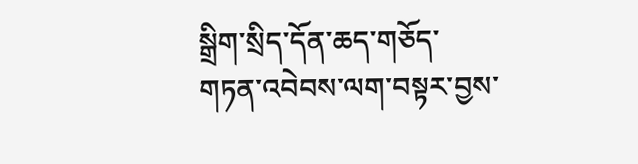སྒྲིག་སྲིད་དོན་ཆད་གཅོད་གཏན་འབེབས་ལག་བསྟར་བྱས་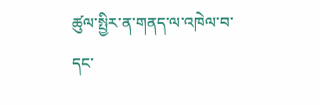ཚུལ་སྤྱིར་ན་གནད་ལ་འཁེལ་བ་དང་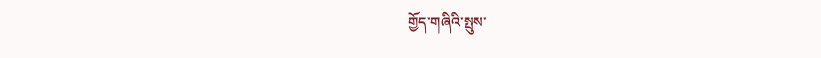གྱོད་གཞིའི་སྤུས་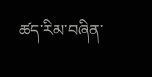ཚད་རིམ་བཞིན་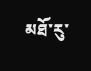མཐོ་རུ་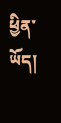ཕྱིན་ཡོད།